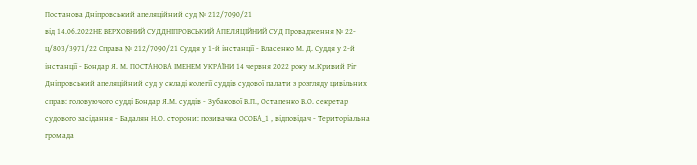Постанова Дніпровський апеляційний суд № 212/7090/21
від 14.06.2022НЕ ВЕРХОВНИЙ СУДДНІПРОВСЬКИЙ АПЕЛЯЦІЙНИЙ СУД Провадження № 22-ц/803/3971/22 Справа № 212/7090/21 Суддя у 1-й інстанції - Власенко М. Д. Суддя у 2-й інстанції - Бондар Я. М. ПОСТАНОВА ІМЕНЕМ УКРАЇНИ 14 червня 2022 року м.Кривий Ріг Дніпровський апеляційний суд у складі колегії суддів судової палати з розгляду цивільних справ: головуючого судді Бондар Я.М. суддів - Зубакової В.П., Остапенко В.О. секретар судового засідання - Бадалян Н.О. сторони: позивачка ОСОБА_1 , відповідач - Територіальна громада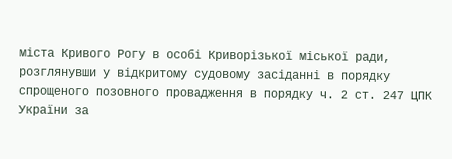міста Кривого Рогу в особі Криворізької міської ради, розглянувши у відкритому судовому засіданні в порядку спрощеного позовного провадження в порядку ч. 2 ст. 247 ЦПК України за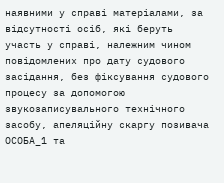наявними у справі матеріалами, за відсутності осіб, які беруть участь у справі, належним чином повідомлених про дату судового засідання, без фіксування судового процесу за допомогою звукозаписувального технічного засобу, апеляційну скаргу позивача ОСОБА_1 та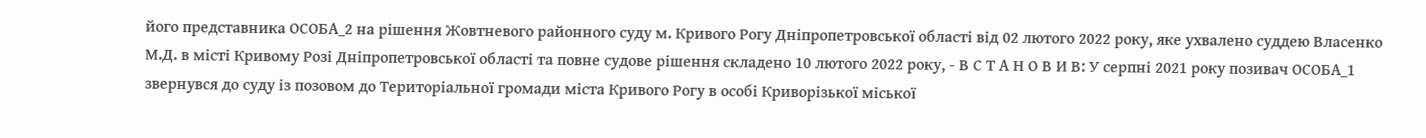його представника ОСОБА_2 на рішення Жовтневого районного суду м. Кривого Рогу Дніпропетровської області від 02 лютого 2022 року, яке ухвалено суддею Власенко М.Д. в місті Кривому Розі Дніпропетровської області та повне судове рішення складено 10 лютого 2022 року, - В С Т А Н О В И В: У серпні 2021 року позивач ОСОБА_1 звернувся до суду із позовом до Територіальної громади міста Кривого Рогу в особі Криворізької міської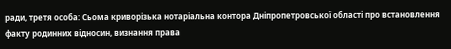ради, третя особа: Сьома криворізька нотаріальна контора Дніпропетровської області про встановлення факту родинних відносин, визнання права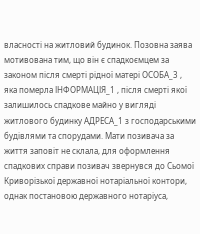власності на житловий будинок. Позовна заява мотивована тим, що він є спадкоємцем за законом після смерті рідної матері ОСОБА_3 , яка померла ІНФОРМАЦІЯ_1 , після смерті якої залишилось спадкове майно у вигляді житлового будинку АДРЕСА_1 з господарськими будівлями та спорудами. Мати позивача за життя заповіт не склала, для оформлення спадкових справи позивач звернувся до Сьомої Криворізької державної нотаріальної контори, однак постановою державного нотаріуса,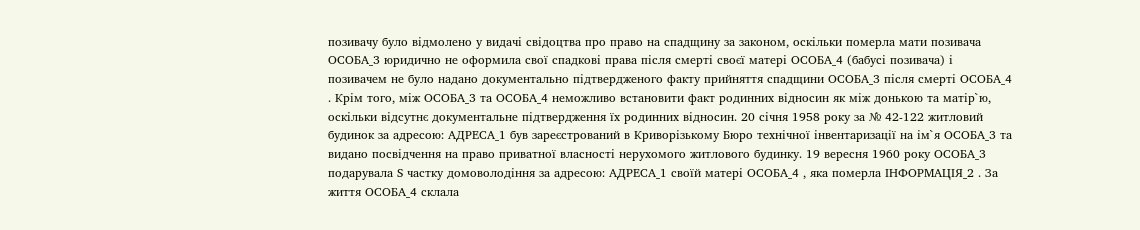позивачу було відмолено у видачі свідоцтва про право на спадщину за законом, оскільки померла мати позивача ОСОБА_3 юридично не оформила свої спадкові права після смерті своєї матері ОСОБА_4 (бабусі позивача) і позивачем не було надано документально підтвердженого факту прийняття спадщини ОСОБА_3 після смерті ОСОБА_4 . Крім того, між ОСОБА_3 та ОСОБА_4 неможливо встановити факт родинних відносин як між донькою та матір`ю, оскільки відсутнє документальне підтвердження їх родинних відносин. 20 сiчня 1958 року за № 42-122 житловий будинок за адресою: АДРЕСА_1 був зареєстрований в Криворізькому Бюро технічної інвентаризації на ім`я ОСОБА_3 та видано посвідчення на право приватної власності нерухомого житлового будинку. 19 вересня 1960 року ОСОБА_3 подарувала Ѕ частку домоволодіння за адресою: АДРЕСА_1 своїй матері ОСОБА_4 , яка померла ІНФОРМАЦІЯ_2 . За життя ОСОБА_4 склала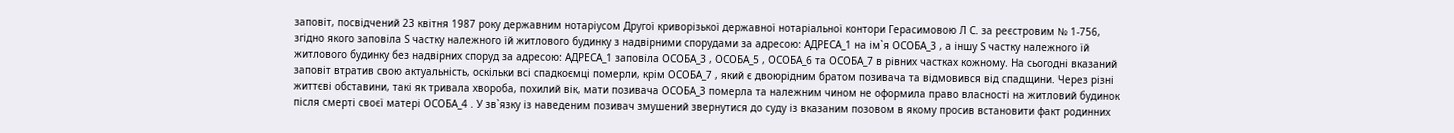заповіт, посвідчений 23 квітня 1987 року державним нотаріусом Другої криворізької державної нотаріальної контори Герасимовою Л С. за реєстровим № 1-756, згідно якого заповіла Ѕ частку належного їй житлового будинку з надвірними спорудами за адресою: АДРЕСА_1 на iм`я ОСОБА_3 , а іншу Ѕ частку належного їй житлового будинку без надвірних споруд за адресою: АДРЕСА_1 заповiла ОСОБА_3 , ОСОБА_5 , ОСОБА_6 та ОСОБА_7 в рівних частках кожному. На сьогодні вказаний заповіт втратив свою актуальність, оскільки всі спадкоємці померли, крім ОСОБА_7 , який є двоюрідним братом позивача та відмовився від спадщини. Через різні життєві обставини, такі як тривала хвороба, похилий вік, мати позивача ОСОБА_3 померла та належним чином не оформила право власності на житловий будинок після смерті своєї матері ОСОБА_4 . У зв`язку із наведеним позивач змушений звернутися до суду із вказаним позовом в якому просив встановити факт родинних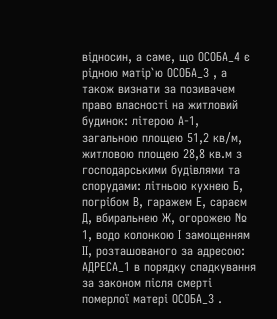відносин, а саме, що ОСОБА_4 є рідною матір`ю ОСОБА_3 , а також визнати за позивачем право власності на житловий будинок: літерою А-1, загальною площею 51,2 кв/м, житловою площею 28,8 кв.м з господарськими будівлями та спорудами: літньою кухнею Б, погрібом В, гаражем Е, сараєм Д, вбиральнею Ж, огорожею № 1, водо колонкою І замощенням ІІ, розташованого за адресою: АДРЕСА_1 в порядку спадкування за законом після смерті померлої матері ОСОБА_3 .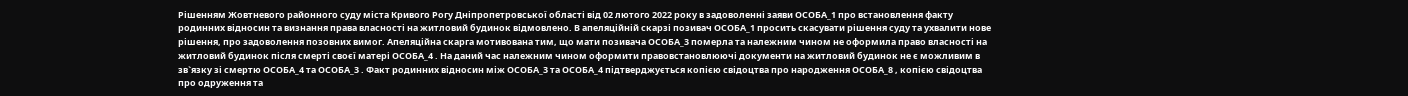Рішенням Жовтневого районного суду міста Кривого Рогу Дніпропетровської області від 02 лютого 2022 року в задоволенні заяви ОСОБА_1 про встановлення факту родинних відносин та визнання права власності на житловий будинок відмовлено. В апеляційній скарзі позивач ОСОБА_1 просить скасувати рішення суду та ухвалити нове рішення, про задоволення позовних вимог. Апеляційна скарга мотивована тим, що мати позивача ОСОБА_3 померла та належним чином не оформила право власності на житловий будинок після смерті своєї матері ОСОБА_4 . На даний час належним чином оформити правовстановлюючі документи на житловий будинок не є можливим в зв`язку зі смертю ОСОБА_4 та ОСОБА_3 . Факт родинних відносин між ОСОБА_3 та ОСОБА_4 підтверджується копією свідоцтва про народження ОСОБА_8 , копією свідоцтва про одруження та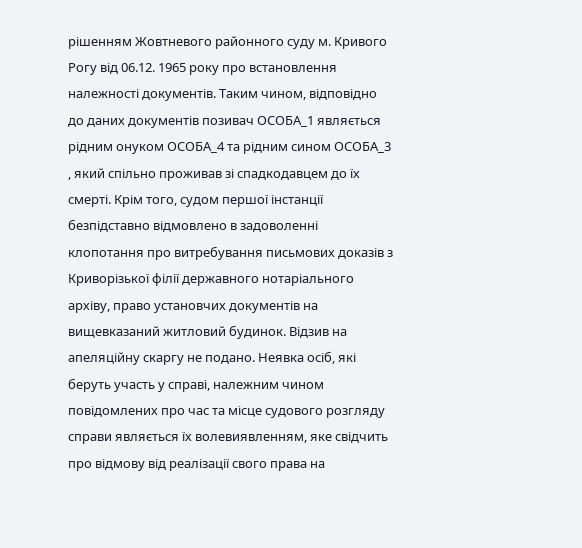рішенням Жовтневого районного суду м. Кривого Рогу від 06.12. 1965 року про встановлення належності документів. Таким чином, відповідно до даних документів позивач ОСОБА_1 являється рідним онуком ОСОБА_4 та рідним сином ОСОБА_3 , який спільно проживав зі спадкодавцем до їх смерті. Крім того, судом першої інстанції безпідставно відмовлено в задоволенні клопотання про витребування письмових доказів з Криворізької філії державного нотаріального архіву, право установчих документів на вищевказаний житловий будинок. Відзив на апеляційну скаргу не подано. Неявка осіб, які беруть участь у справі, належним чином повідомлених про час та місце судового розгляду справи являється їх волевиявленням, яке свідчить про відмову від реалізації свого права на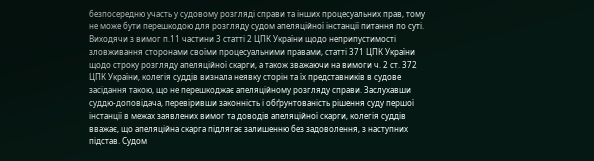безпосередню участь у судовому розгляді справи та інших процесуальних прав, тому не може бути перешкодою для розгляду судом апеляційної інстанції питання по суті. Виходячи з вимог п.11 частини 3 статті 2 ЦПК України щодо неприпустимості зловживання сторонами своїми процесуальними правами, статті 371 ЦПК України щодо строку розгляду апеляційної скарги, а також зважаючи на вимоги ч. 2 ст. 372 ЦПК України, колегія суддів визнала неявку сторін та їх представників в судове засідання такою, що не перешкоджає апеляційному розгляду справи. Заслухавши суддю-доповідача, перевіривши законність і обґрунтованість рішення суду першої інстанції в межах заявлених вимог та доводів апеляційної скарги, колегія суддів вважає, що апеляційна скарга підлягає залишенню без задоволення, з наступних підстав. Судом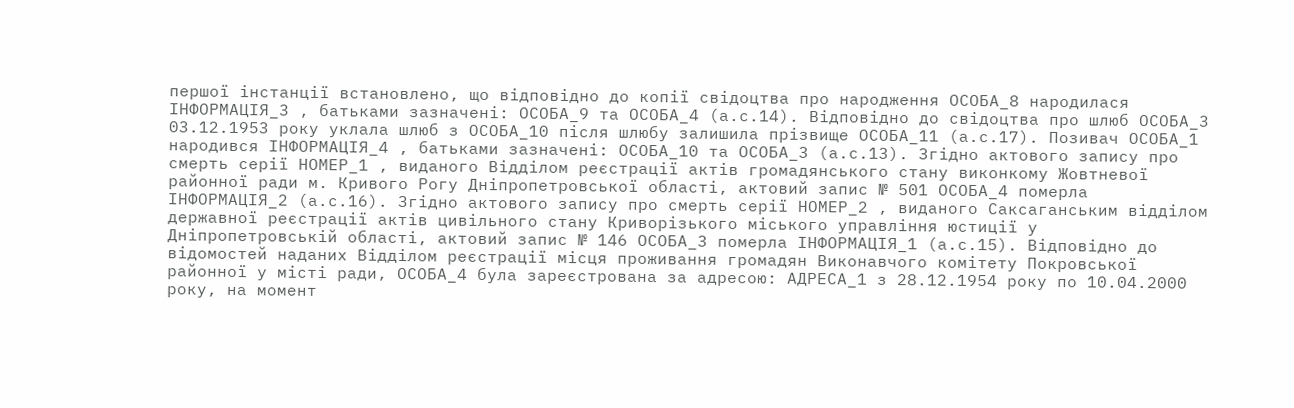першої інстанції встановлено, що відповідно до копії свідоцтва про народження ОСОБА_8 народилася ІНФОРМАЦІЯ_3 , батьками зазначені: ОСОБА_9 та ОСОБА_4 (а.с.14). Відповідно до свідоцтва про шлюб ОСОБА_3 03.12.1953 року уклала шлюб з ОСОБА_10 після шлюбу залишила прізвище ОСОБА_11 (а.с.17). Позивач ОСОБА_1 народився ІНФОРМАЦІЯ_4 , батьками зазначені: ОСОБА_10 та ОСОБА_3 (а.с.13). Згідно актового запису про смерть серії НОМЕР_1 , виданого Відділом реєстрації актів громадянського стану виконкому Жовтневої районної ради м. Кривого Рогу Дніпропетровської області, актовий запис № 501 ОСОБА_4 померла ІНФОРМАЦІЯ_2 (а.с.16). Згідно актового запису про смерть серії НОМЕР_2 , виданого Саксаганським відділом державної реєстрації актів цивільного стану Криворізького міського управління юстиції у Дніпропетровській області, актовий запис № 146 ОСОБА_3 померла ІНФОРМАЦІЯ_1 (а.с.15). Відповідно до відомостей наданих Відділом реєстрації місця проживання громадян Виконавчого комітету Покровської районної у місті ради, ОСОБА_4 була зареєстрована за адресою: АДРЕСА_1 з 28.12.1954 року по 10.04.2000 року, на момент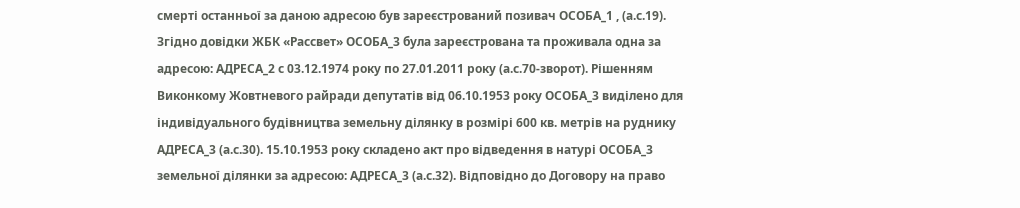смерті останньої за даною адресою був зареєстрований позивач ОСОБА_1 , (а.с.19). Згідно довідки ЖБК «Рассвет» ОСОБА_3 була зареєстрована та проживала одна за адресою: АДРЕСА_2 с 03.12.1974 року по 27.01.2011 року (а.с.70-зворот). Рішенням Виконкому Жовтневого райради депутатів від 06.10.1953 року ОСОБА_3 виділено для індивідуального будівництва земельну ділянку в розмірі 600 кв. метрів на руднику АДРЕСА_3 (а.с.30). 15.10.1953 року складено акт про відведення в натурі ОСОБА_3 земельної ділянки за адресою: АДРЕСА_3 (а.с.32). Відповідно до Договору на право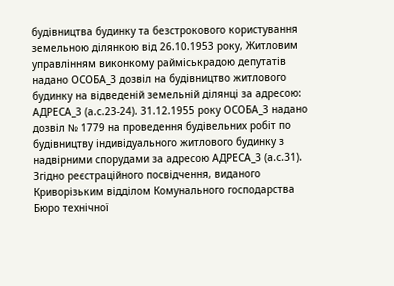будівництва будинку та безстрокового користування земельною ділянкою від 26.10.1953 року, Житловим управлінням виконкому райміськрадою депутатів надано ОСОБА_3 дозвіл на будівництво житлового будинку на відведеній земельній ділянці за адресою: АДРЕСА_3 (а.с.23-24). 31.12.1955 року ОСОБА_3 надано дозвіл № 1779 на проведення будівельних робіт по будівництву індивідуального житлового будинку з надвірними спорудами за адресою АДРЕСА_3 (а.с.31). Згідно реєстраційного посвідчення, виданого Криворізьким відділом Комунального господарства Бюро технічної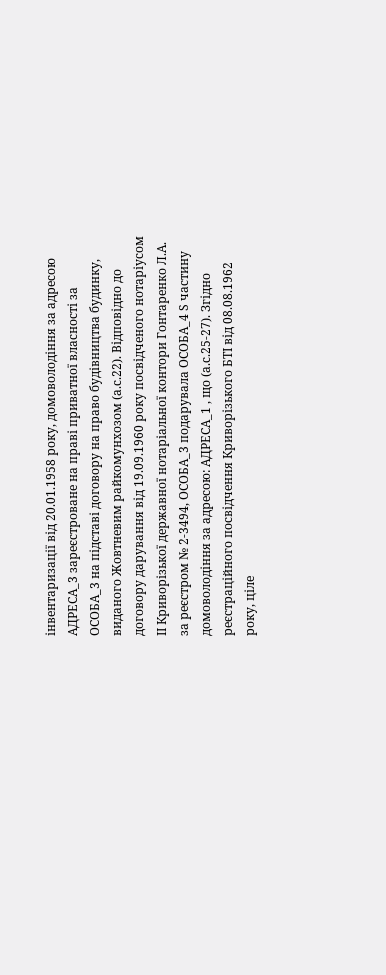інвентаризації від 20.01.1958 року, домоволодіння за адресою АДРЕСА_3 зареєстроване на праві приватної власності за ОСОБА_3 на підставі договору на право будівництва будинку, виданого Жовтневим райкомунхозом (а.с.22). Відповідно до договору дарування від 19.09.1960 року посвідченого нотаріусом ІІ Криворізької державної нотаріальної контори Гонтаренко Л.А. за реєстром № 2-3494, ОСОБА_3 подарувала ОСОБА_4 Ѕ частину домоволодіння за адресою: АДРЕСА_1 , що (а.с.25-27). Згідно реєстраційного посвідчення Криворізького БТІ від 08.08.1962 року, ціле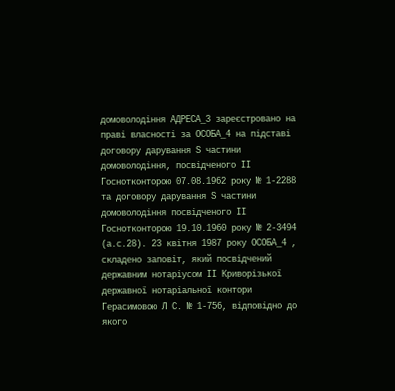домоволодіння АДРЕСА_3 зареєстровано на праві власності за ОСОБА_4 на підставі договору дарування Ѕ частини домоволодіння, посвідченого ІІ Госнотконторою 07.08.1962 року № 1-2288 та договору дарування Ѕ частини домоволодіння посвідченого ІІ Госнотконторою 19.10.1960 року № 2-3494 (а.с.28). 23 квітня 1987 року ОСОБА_4 , складено заповіт, який посвідчений державним нотаріусом ІІ Криворізької державної нотаріальної контори Герасимовою Л С. № 1-756, відповідно до якого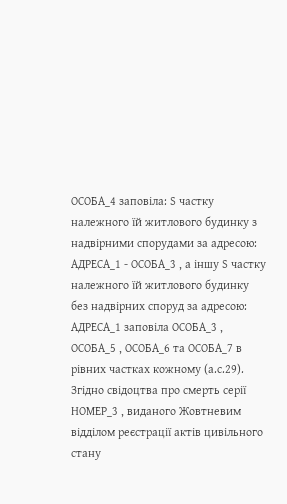ОСОБА_4 заповіла: Ѕ частку належного їй житлового будинку з надвірними спорудами за адресою: АДРЕСА_1 - ОСОБА_3 , а іншу Ѕ частку належного їй житлового будинку без надвірних споруд за адресою: АДРЕСА_1 заповiла ОСОБА_3 , ОСОБА_5 , ОСОБА_6 та ОСОБА_7 в рівних частках кожному (а.с.29). Згідно свідоцтва про смерть серії НОМЕР_3 , виданого Жовтневим відділом реєстрації актів цивільного стану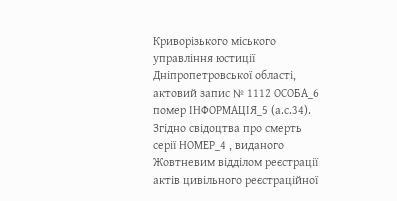Криворізького міського управління юстиції Дніпропетровської області, актовий запис № 1112 ОСОБА_6 помер ІНФОРМАЦІЯ_5 (а.с.34). Згідно свідоцтва про смерть серії НОМЕР_4 , виданого Жовтневим відділом реєстрації актів цивільного реєстраційної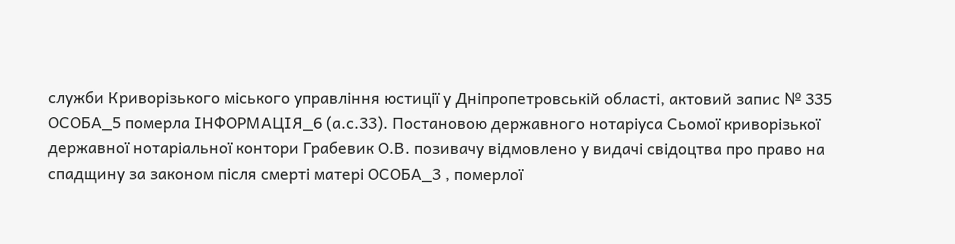служби Криворізького міського управління юстиції у Дніпропетровській області, актовий запис № 335 ОСОБА_5 померла ІНФОРМАЦІЯ_6 (а.с.33). Постановою державного нотаріуса Сьомої криворізької державної нотаріальної контори Грабевик О.В. позивачу відмовлено у видачі свідоцтва про право на спадщину за законом після смерті матері ОСОБА_3 , померлої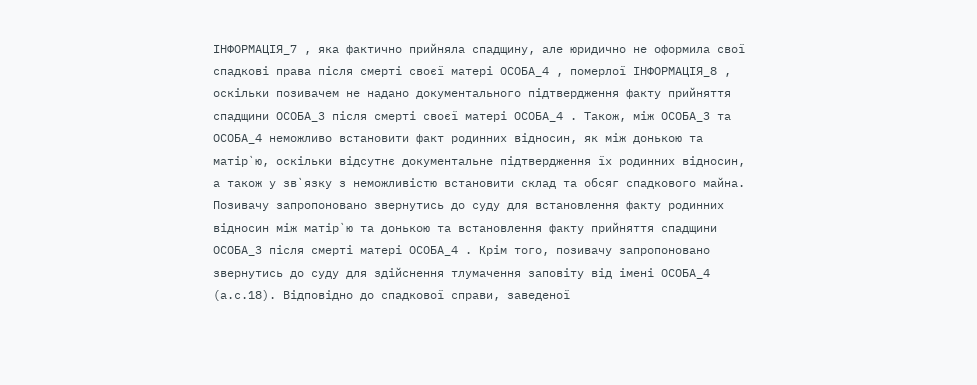ІНФОРМАЦІЯ_7 , яка фактично прийняла спадщину, але юридично не оформила свої спадкові права після смерті своєї матері ОСОБА_4 , померлої ІНФОРМАЦІЯ_8 , оскільки позивачем не надано документального підтвердження факту прийняття спадщини ОСОБА_3 після смерті своєї матері ОСОБА_4 . Також, між ОСОБА_3 та ОСОБА_4 неможливо встановити факт родинних відносин, як між донькою та матір`ю, оскільки відсутнє документальне підтвердження їх родинних відносин, а також у зв`язку з неможливістю встановити склад та обсяг спадкового майна. Позивачу запропоновано звернутись до суду для встановлення факту родинних відносин між матір`ю та донькою та встановлення факту прийняття спадщини ОСОБА_3 після смерті матері ОСОБА_4 . Крім того, позивачу запропоновано звернутись до суду для здійснення тлумачення заповіту від імені ОСОБА_4 (а.с.18). Відповідно до спадкової справи, заведеної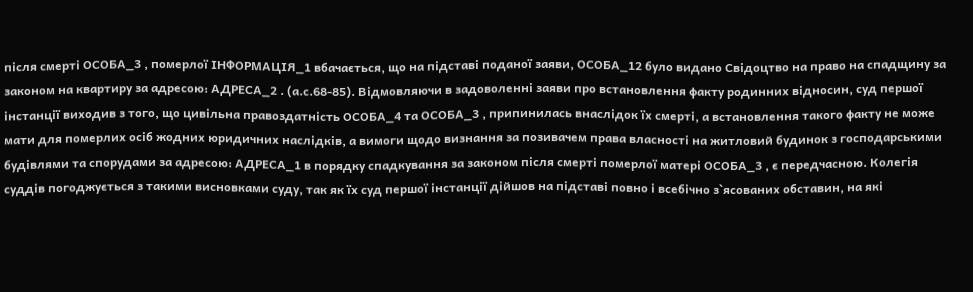після смерті ОСОБА_3 , померлої ІНФОРМАЦІЯ_1 вбачається, що на підставі поданої заяви, ОСОБА_12 було видано Свідоцтво на право на спадщину за законом на квартиру за адресою: АДРЕСА_2 . (а.с.68-85). Відмовляючи в задоволенні заяви про встановлення факту родинних відносин, суд першої інстанції виходив з того, що цивільна правоздатність ОСОБА_4 та ОСОБА_3 , припинилась внаслідок їх смерті, а встановлення такого факту не може мати для померлих осіб жодних юридичних наслідків, а вимоги щодо визнання за позивачем права власності на житловий будинок з господарськими будівлями та спорудами за адресою: АДРЕСА_1 в порядку спадкування за законом після смерті померлої матері ОСОБА_3 , є передчасною. Колегія суддів погоджується з такими висновками суду, так як їх суд першої інстанції дійшов на підставі повно і всебічно з`ясованих обставин, на які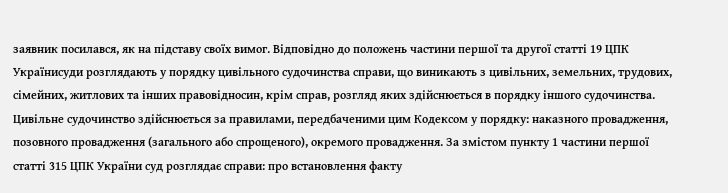заявник посилався, як на підставу своїх вимог. Відповідно до положень частини першої та другої статті 19 ЦПК Українисуди розглядають у порядку цивільного судочинства справи, що виникають з цивільних, земельних, трудових, сімейних, житлових та інших правовідносин, крім справ, розгляд яких здійснюється в порядку іншого судочинства. Цивільне судочинство здійснюється за правилами, передбаченими цим Кодексом у порядку: наказного провадження, позовного провадження (загального або спрощеного), окремого провадження. За змістом пункту 1 частини першої статті 315 ЦПК України суд розглядає справи: про встановлення факту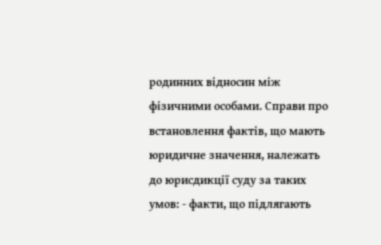родинних відносин між фізичними особами. Справи про встановлення фактів, що мають юридичне значення, належать до юрисдикції суду за таких умов: - факти, що підлягають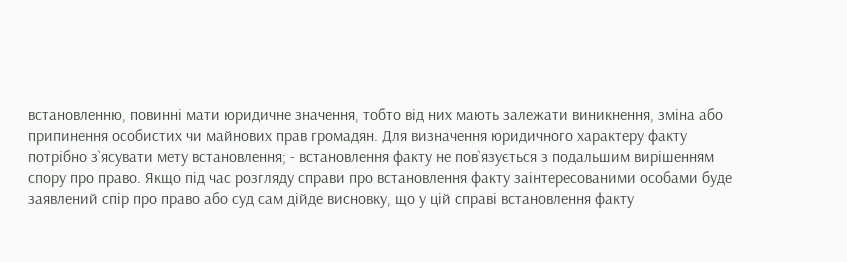встановленню, повинні мати юридичне значення, тобто від них мають залежати виникнення, зміна або припинення особистих чи майнових прав громадян. Для визначення юридичного характеру факту потрібно з`ясувати мету встановлення; - встановлення факту не пов`язується з подальшим вирішенням спору про право. Якщо під час розгляду справи про встановлення факту заінтересованими особами буде заявлений спір про право або суд сам дійде висновку, що у цій справі встановлення факту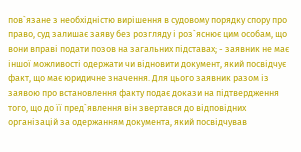пов`язане з необхідністю вирішення в судовому порядку спору про право, суд залишає заяву без розгляду і роз`яснює цим особам, що вони вправі подати позов на загальних підставах; - заявник не має іншої можливості одержати чи відновити документ, який посвідчує факт, що має юридичне значення. Для цього заявник разом із заявою про встановлення факту подає докази на підтвердження того, що до її пред`явлення він звертався до відповідних організацій за одержанням документа, який посвідчував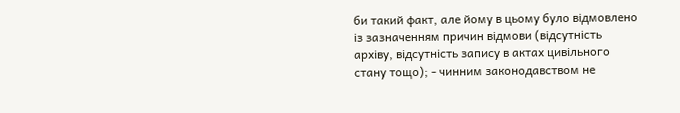би такий факт, але йому в цьому було відмовлено із зазначенням причин відмови (відсутність архіву, відсутність запису в актах цивільного стану тощо); - чинним законодавством не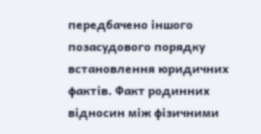передбачено іншого позасудового порядку встановлення юридичних фактів. Факт родинних відносин між фізичними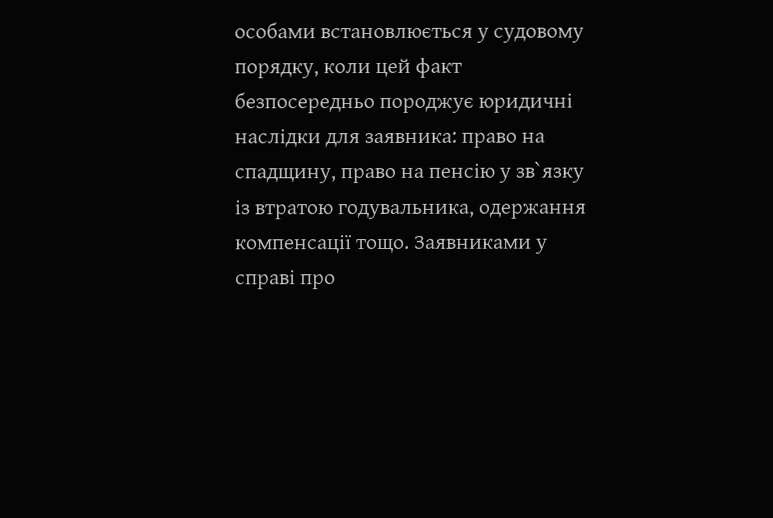особами встановлюється у судовому порядку, коли цей факт безпосередньо породжує юридичні наслідки для заявника: право на спадщину, право на пенсію у зв`язку із втратою годувальника, одержання компенсації тощо. Заявниками у справі про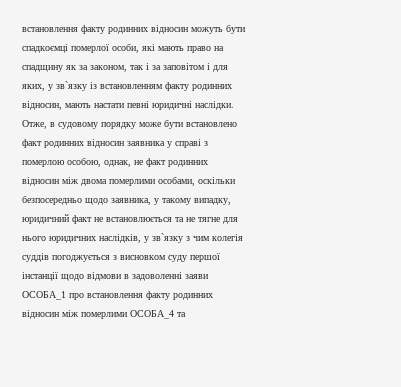встановлення факту родинних відносин можуть бути спадкоємці померлої особи, які мають право на спадщину як за законом, так і за заповітом і для яких, у зв`язку із встановленням факту родинних відносин, мають настати певні юридичні наслідки. Отже, в судовому порядку може бути встановлено факт родинних відносин заявника у справі з померлою особою, однак, не факт родинних відносин між двома померлими особами, оскільки безпосередньо щодо заявника, у такому випадку, юридичний факт не встановлюється та не тягне для нього юридичних наслідків, у зв`язку з чим колегія суддів погоджується з висновком суду першої інстанції щодо відмови в задоволенні заяви ОСОБА_1 про встановлення факту родинних відносин між померлими ОСОБА_4 та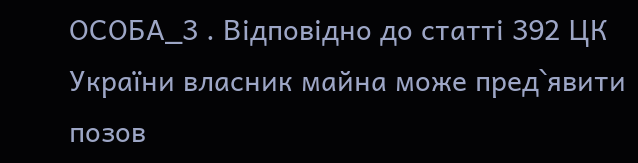ОСОБА_3 . Відповідно до статті 392 ЦК України власник майна може пред`явити позов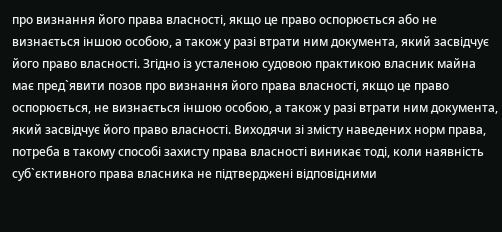про визнання його права власності, якщо це право оспорюється або не визнається іншою особою, а також у разі втрати ним документа, який засвідчує його право власності. Згідно із усталеною судовою практикою власник майна має пред`явити позов про визнання його права власності, якщо це право оспорюється, не визнається іншою особою, а також у разі втрати ним документа, який засвідчує його право власності. Виходячи зі змісту наведених норм права, потреба в такому способі захисту права власності виникає тоді, коли наявність суб`єктивного права власника не підтверджені відповідними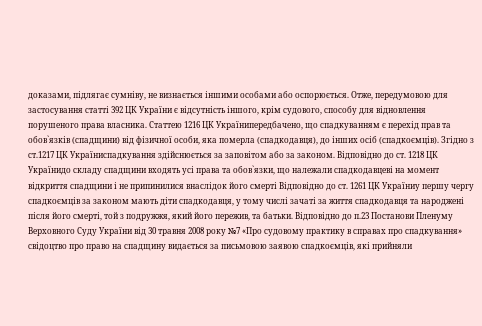доказами, підлягає сумніву, не визнається іншими особами або оспорюється. Отже, передумовою для застосування статті 392 ЦК України є відсутність іншого, крім судового, способу для відновлення порушеного права власника. Статтею 1216 ЦК Українипередбачено, що спадкуванням є перехід прав та обов`язків (спадщини) від фізичної особи, яка померла (спадкодавця), до інших осіб (спадкоємців). Згідно з ст.1217 ЦК Україниспадкування здійснюється за заповітом або за законом. Відповідно до ст. 1218 ЦК Українидо складу спадщини входять усі права та обов`язки, що належали спадкодавцеві на момент відкриття спадщини і не припинилися внаслідок його смерті Відповідно до ст. 1261 ЦК Україниу першу чергу спадкоємців за законом мають діти спадкодавця, у тому числі зачаті за життя спадкодавця та народжені після його смерті, той з подружжя, який його пережив, та батьки. Відповідно до п.23 Постанови Пленуму Верховного Суду України від 30 травня 2008 року №7 «Про судовому практику в справах про спадкування» свідоцтво про право на спадщину видається за письмовою заявою спадкоємців, які прийняли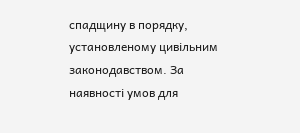спадщину в порядку, установленому цивільним законодавством. За наявності умов для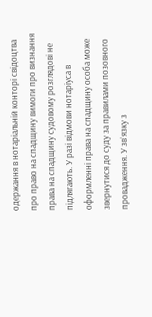одержання в нотаріальній конторі свідоцтва про право на спадщину вимоги про визнання права на спадщину судовому розглядові не підлягають. У разі відмови нотаріуса в оформленні права на спадщину особа може звернутися до суду за правилами позовного провадження. У зв`язку з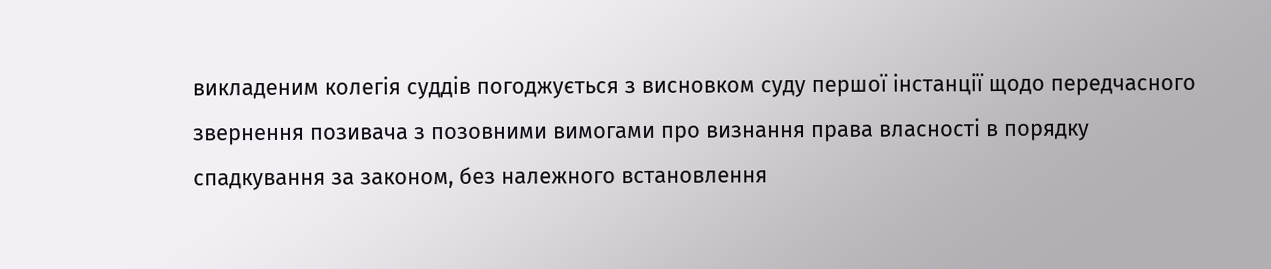викладеним колегія суддів погоджується з висновком суду першої інстанції щодо передчасного звернення позивача з позовними вимогами про визнання права власності в порядку спадкування за законом, без належного встановлення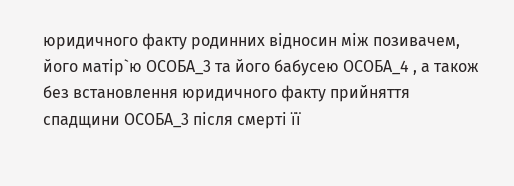юридичного факту родинних відносин між позивачем, його матір`ю ОСОБА_3 та його бабусею ОСОБА_4 , а також без встановлення юридичного факту прийняття спадщини ОСОБА_3 після смерті її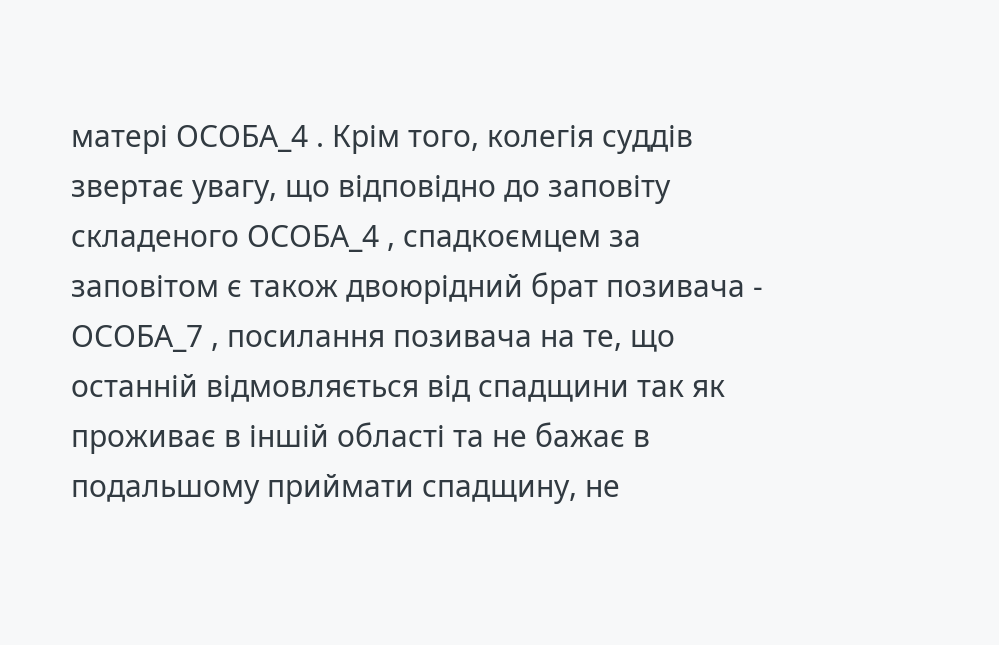матері ОСОБА_4 . Крім того, колегія суддів звертає увагу, що відповідно до заповіту складеного ОСОБА_4 , спадкоємцем за заповітом є також двоюрідний брат позивача - ОСОБА_7 , посилання позивача на те, що останній відмовляється від спадщини так як проживає в іншій області та не бажає в подальшому приймати спадщину, не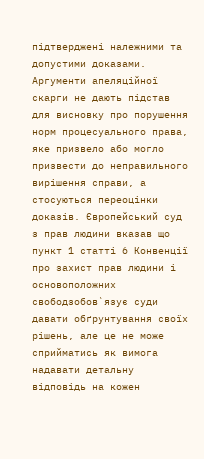підтверджені належними та допустими доказами. Аргументи апеляційної скарги не дають підстав для висновку про порушення норм процесуального права, яке призвело або могло призвести до неправильного вирішення справи, а стосуються переоцінки доказів. Європейський суд з прав людини вказав що пункт 1 статті 6 Конвенції про захист прав людини і основоположних свободзобов`язує суди давати обґрунтування своїх рішень, але це не може сприйматись як вимога надавати детальну відповідь на кожен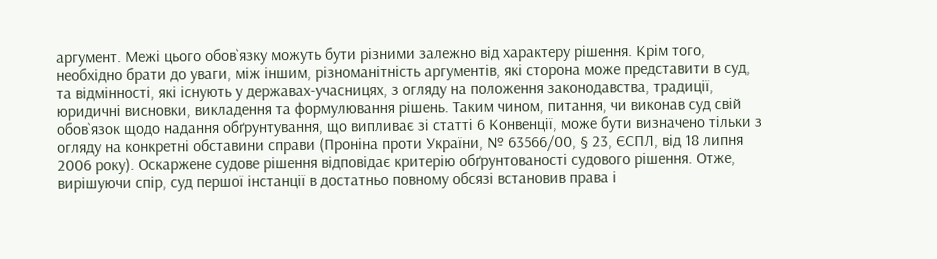аргумент. Межі цього обов`язку можуть бути різними залежно від характеру рішення. Крім того, необхідно брати до уваги, між іншим, різноманітність аргументів, які сторона може представити в суд, та відмінності, які існують у державах-учасницях, з огляду на положення законодавства, традиції, юридичні висновки, викладення та формулювання рішень. Таким чином, питання, чи виконав суд свій обов`язок щодо надання обґрунтування, що випливає зі статті 6 Конвенції, може бути визначено тільки з огляду на конкретні обставини справи (Проніна проти України, № 63566/00, § 23, ЄСПЛ, від 18 липня 2006 року). Оскаржене судове рішення відповідає критерію обґрунтованості судового рішення. Отже, вирішуючи спір, суд першої інстанції в достатньо повному обсязі встановив права і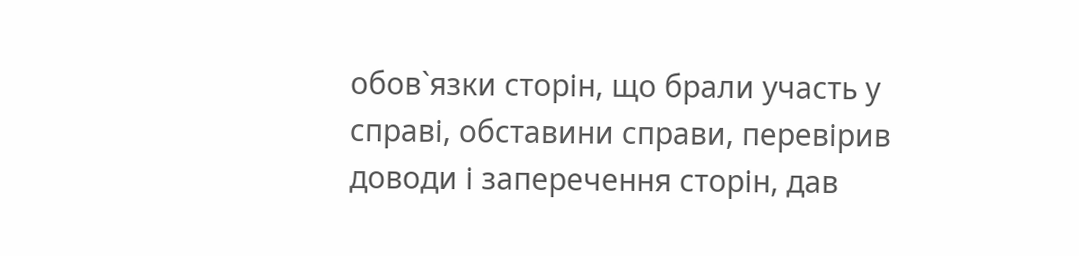обов`язки сторін, що брали участь у справі, обставини справи, перевірив доводи і заперечення сторін, дав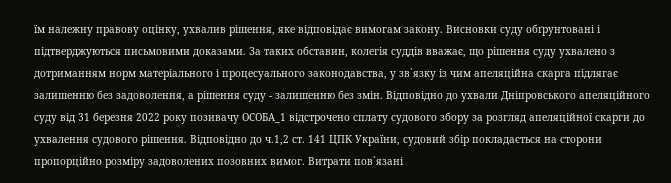їм належну правову оцінку, ухвалив рішення, яке відповідає вимогам закону. Висновки суду обґрунтовані і підтверджуються письмовими доказами. За таких обставин, колегія суддів вважає, що рішення суду ухвалено з дотриманням норм матеріального і процесуального законодавства, у зв`язку із чим апеляційна скарга підлягає залишенню без задоволення, а рішення суду - залишенню без змін. Відповідно до ухвали Дніпровського апеляційного суду від 31 березня 2022 року позивачу ОСОБА_1 відстрочено сплату судового збору за розгляд апеляційної скарги до ухвалення судового рішення. Відповідно до ч.1,2 ст. 141 ЦПК України, судовий збір покладається на сторони пропорційно розміру задоволених позовних вимог. Витрати пов`язані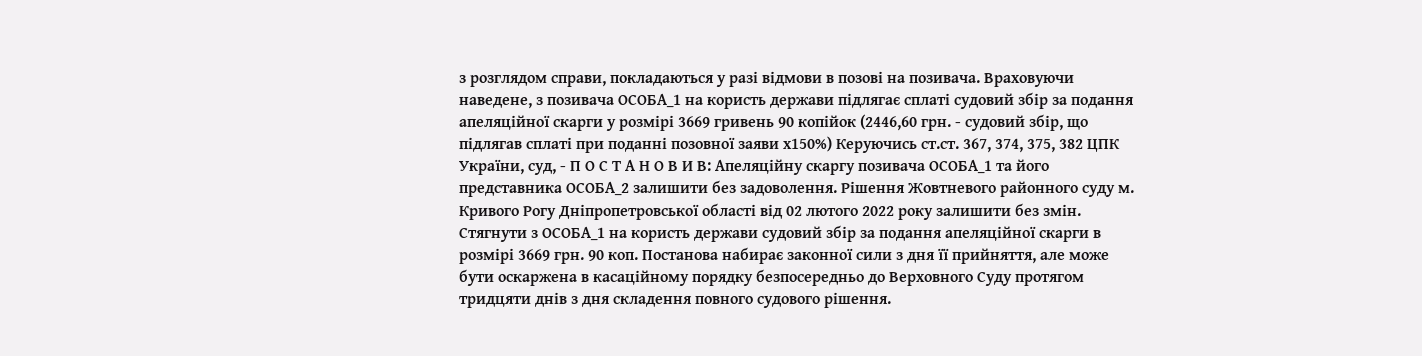з розглядом справи, покладаються у разі відмови в позові на позивача. Враховуючи наведене, з позивача ОСОБА_1 на користь держави підлягає сплаті судовий збір за подання апеляційної скарги у розмірі 3669 гривень 90 копійок (2446,60 грн. - судовий збір, що підлягав сплаті при поданні позовної заяви х150%) Керуючись ст.ст. 367, 374, 375, 382 ЦПК України, суд, - П О С Т А Н О В И В: Апеляційну скаргу позивача ОСОБА_1 та його представника ОСОБА_2 залишити без задоволення. Рішення Жовтневого районного суду м. Кривого Рогу Дніпропетровської області від 02 лютого 2022 року залишити без змін. Стягнути з ОСОБА_1 на користь держави судовий збір за подання апеляційної скарги в розмірі 3669 грн. 90 коп. Постанова набирає законної сили з дня її прийняття, але може бути оскаржена в касаційному порядку безпосередньо до Верховного Суду протягом тридцяти днів з дня складення повного судового рішення.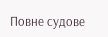Повне судове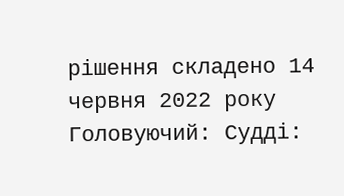рішення складено 14 червня 2022 року Головуючий: Судді: